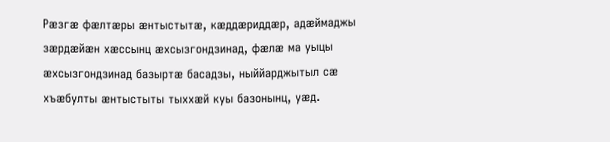Рæзгæ фæлтæры æнтыстытæ, кæддæриддæр, адæймаджы зæрдæйæн хæссынц æхсызгондзинад, фæлæ ма уыцы æхсызгондзинад базыртæ басадзы, ныййарджытыл сæ хъæбулты æнтыстыты тыххæй куы базонынц, уæд.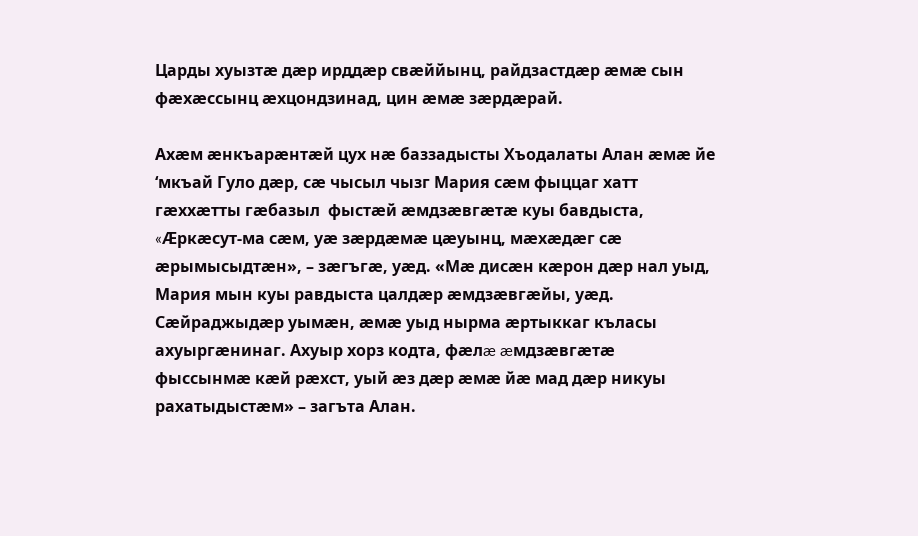Царды хуызтæ дæр ирддæр свæййынц, райдзастдæр æмæ сын фæхæссынц æхцондзинад, цин æмæ зæрдæрай.

Ахæм æнкъарæнтæй цух нæ баззадысты Хъодалаты Алан æмæ йе ‘мкъай Гуло дæр, сæ чысыл чызг Мария сæм фыццаг хатт гæххæтты гæбазыл  фыстæй æмдзæвгæтæ куы бавдыста, «Æркæсут-ма сæм, уæ зæрдæмæ цæуынц, мæхæдæг сæ æрымысыдтæн», – зæгъгæ, уæд. «Мæ дисæн кæрон дæр нал уыд, Мария мын куы равдыста цалдæр æмдзæвгæйы, уæд. Сæйраджыдæр уымæн, æмæ уыд нырма æртыккаг къласы ахуыргæнинаг. Ахуыр хорз кодта, фæлæ æмдзæвгæтæ фыссынмæ кæй рæхст, уый æз дæр æмæ йæ мад дæр никуы рахатыдыстæм» – загъта Алан.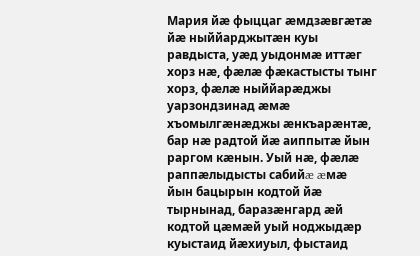Мария йæ фыццаг æмдзæвгæтæ йæ ныййарджытæн куы равдыста, уæд уыдонмæ иттæг хорз нæ, фæлæ фæкастысты тынг хорз, фæлæ ныййарæджы уарзондзинад æмæ хъомылгæнæджы æнкъарæнтæ, бар нæ радтой йæ аиппытæ йын раргом кæнын. Уый нæ, фæлæ раппæлыдысты сабийæ æмæ йын бацырын кодтой йæ тырнынад, баразæнгард æй кодтой цæмæй уый ноджыдæр куыстаид йæхиуыл, фыстаид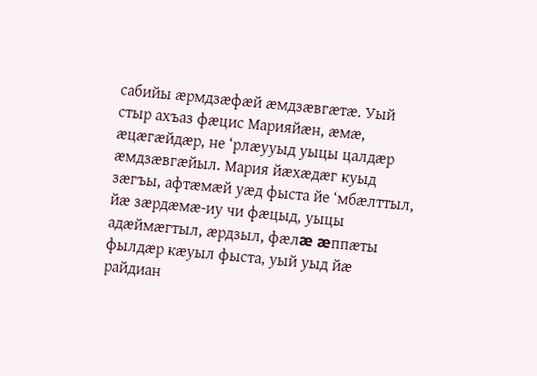сабийы æрмдзæфæй æмдзæвгæтæ. Уый стыр ахъаз фæцис Марияйæн, æмæ, æцæгæйдæр, не ‘рлæууыд уыцы цалдæр æмдзæвгæйыл. Мария йæхæдæг куыд зæгъы, афтæмæй уæд фыста йе ‘мбæлттыл, йæ зæрдæмæ-иу чи фæцыд, уыцы адæймæгтыл, æрдзыл, фæлæ æппæты фылдæр кæуыл фыста, уый уыд йæ райдиан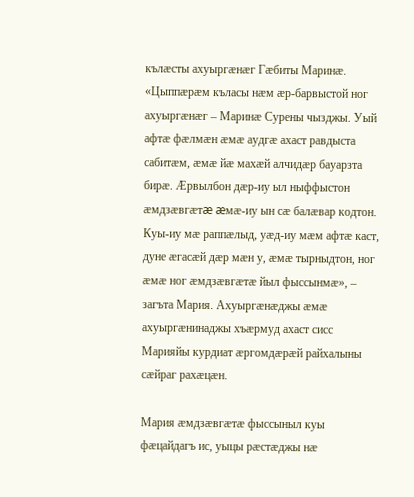кълæсты ахуыргæнæг Гæбиты Маринæ. «Цыппæрæм къласы нæм æр-барвыстой ног ахуыргæнæг – Маринæ Сурены чызджы. Уый афтæ фæлмæн æмæ аудгæ ахаст равдыста сабитæм, æмæ йæ махæй алчидæр бауарзта бирæ. Æрвылбон дæр-иу ыл ныффыстон æмдзæвгæтæ æмæ-иу ын сæ балæвар кодтон. Куы-иу мæ раппæлыд, уæд-иу мæм афтæ каст, дуне æгасæй дæр мæн у, æмæ тырныдтон, ног æмæ ног æмдзæвгæтæ йыл фыссынмæ», – загъта Мария. Ахуыргæнæджы æмæ ахуыргæнинаджы хъæрмуд ахаст сисс Марияйы курдиат æргомдæрæй райхалыны  сæйраг рахæцæн.

Мария æмдзæвгæтæ фыссыныл куы фæцайдагъ ис, уыцы рæстæджы нæ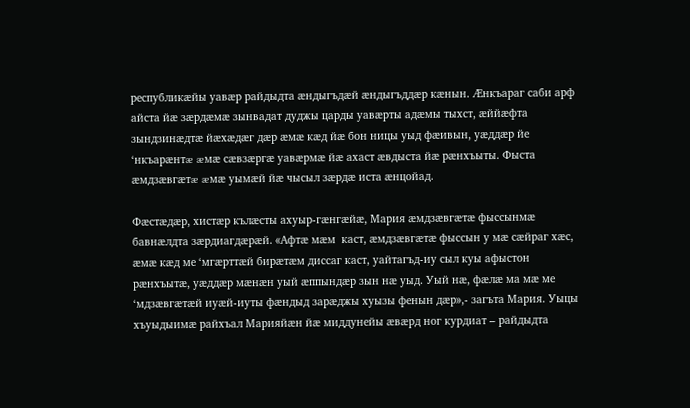республикæйы уавæр райдыдта æндыгъдæй æндыгъддæр кæнын. Æнкъараг саби арф айста йæ зæрдæмæ зынвадат дуджы царды уавæрты адæмы тыхст, æййæфта зындзинæдтæ йæхæдæг дæр æмæ кæд йæ бон ницы уыд фæивын, уæддæр йе ‘нкъарæнтæ æмæ сæвзæргæ уавæрмæ йæ ахаст æвдыста йæ рæнхъыты. Фыста æмдзæвгæтæ æмæ уымæй йæ чысыл зæрдæ иста æнцойад.

Фæстæдæр, хистæр кълæсты ахуыр-гæнгæйæ, Мария æмдзæвгæтæ фыссынмæ бавнæлдта зæрдиагдæрæй. «Афтæ мæм  каст, æмдзæвгæтæ фыссын у мæ сæйраг хæс, æмæ кæд ме ‘мгæрттæй бирæтæм диссаг каст, уайтагъд-иу сыл куы афыстон рæнхъытæ, уæддæр мæнæн уый æппындæр зын нæ уыд. Уый нæ, фæлæ ма мæ ме ‘мдзæвгæтæй иуæй-иуты фæндыд зарæджы хуызы фенын дæр»,- загъта Мария. Уыцы хъуыдыимæ райхъал Марияйæн йæ миддунейы æвæрд ног курдиат – райдыдта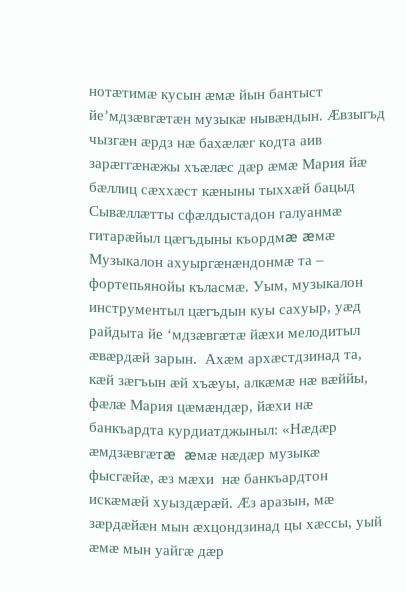нотæтимæ кусын æмæ йын бантыст йе’мдзæвгæтæн музыкæ нывæндын. Æвзыгъд чызгæн æрдз нæ бахæлæг кодта аив зарæггæнæжы хъæлæс дæр æмæ Мария йæ бæллиц сæххæст кæныны тыххæй бацыд Сывæллæтты сфæлдыстадон галуанмæ гитарæйыл цæгъдыны къордмæ æмæ Музыкалон ахуыргæнæндонмæ та – фортепьянойы къласмæ. Уым, музыкалон инструментыл цæгъдын куы сахуыр, уæд  райдыта йе ‘мдзæвгæтæ йæхи мелодитыл æвæрдæй зарын.  Ахæм архæстдзинад та, кæй зæгъын æй хъæуы, алкæмæ нæ вæййы, фæлæ Мария цæмæндæр, йæхи нæ банкъардта курдиатджыныл: «Нæдæр æмдзæвгæтæ  æмæ нæдæр музыкæ фысгæйæ, æз мæхи  нæ банкъардтон искæмæй хуыздæрæй. Æз аразын, мæ зæрдæйæн мын æхцондзинад цы хæссы, уый æмæ мын уайгæ дæр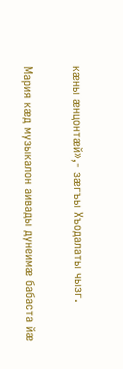кæны æнцонтæй»,- зæгъы Хъодалаты чызг.

Мария кæд музыкалон аивады дунеимæ бабаста йæ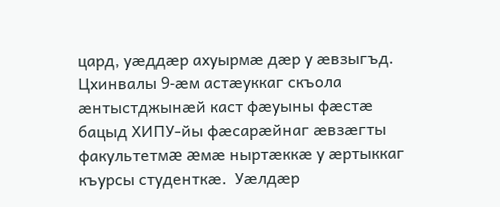цард, уæддæр ахуырмæ дæр у æвзыгъд. Цхинвалы 9-æм астæуккаг скъола æнтыстджынæй каст фæуыны фæстæ бацыд ХИПУ-йы фæсарæйнаг æвзæгты факультетмæ æмæ ныртæккæ у æртыккаг къурсы студенткæ.  Уæлдæр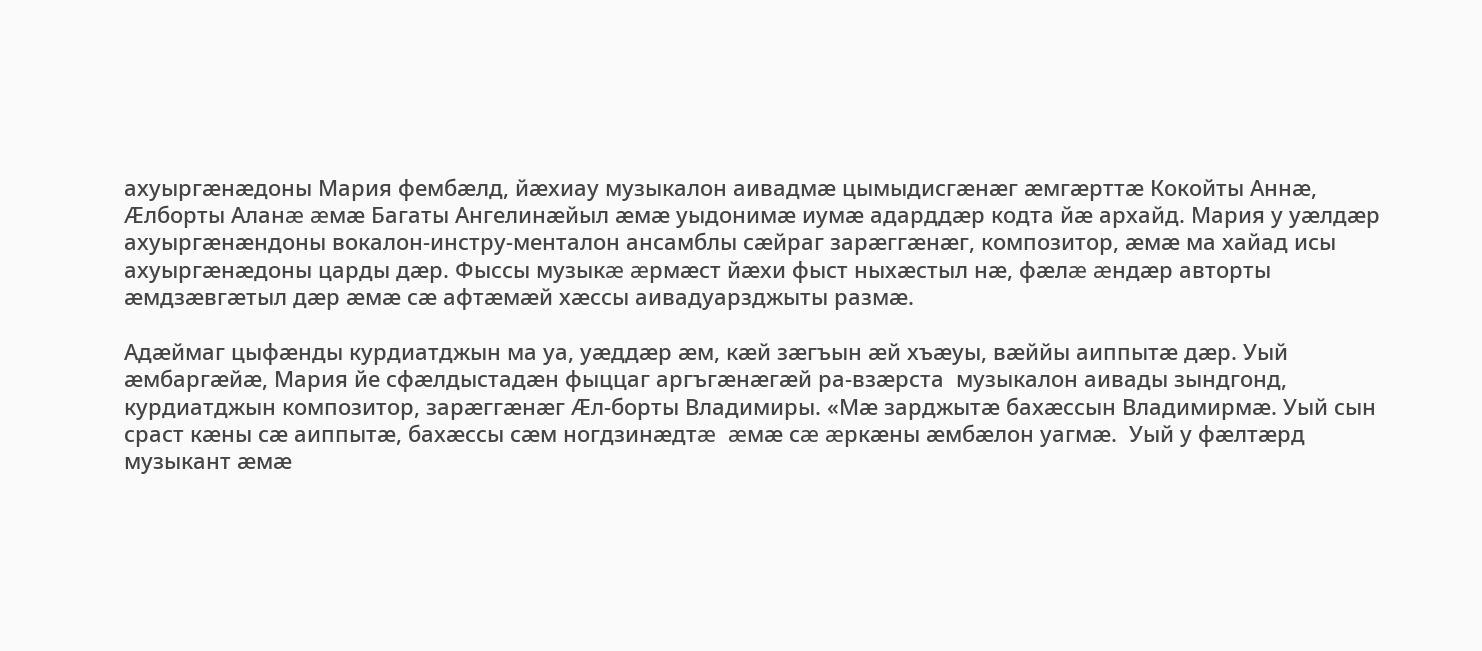ахуыргæнæдоны Мария фембæлд, йæхиау музыкалон аивадмæ цымыдисгæнæг æмгæрттæ Кокойты Аннæ, Æлборты Аланæ æмæ Багаты Ангелинæйыл æмæ уыдонимæ иумæ адарддæр кодта йæ архайд. Мария у уæлдæр ахуыргæнæндоны вокалон-инстру-менталон ансамблы сæйраг зарæггæнæг, композитор, æмæ ма хайад исы ахуыргæнæдоны царды дæр. Фыссы музыкæ æрмæст йæхи фыст ныхæстыл нæ, фæлæ æндæр авторты æмдзæвгæтыл дæр æмæ сæ афтæмæй хæссы аивадуарзджыты размæ.

Адæймаг цыфæнды курдиатджын ма уа, уæддæр æм, кæй зæгъын æй хъæуы, вæййы аиппытæ дæр. Уый æмбаргæйæ, Мария йе сфæлдыстадæн фыццаг аргъгæнæгæй ра-взæрста  музыкалон аивады зындгонд, курдиатджын композитор, зарæггæнæг Æл-борты Владимиры. «Мæ зарджытæ бахæссын Владимирмæ. Уый сын сраст кæны сæ аиппытæ, бахæссы сæм ногдзинæдтæ  æмæ сæ æркæны æмбæлон уагмæ.  Уый у фæлтæрд музыкант æмæ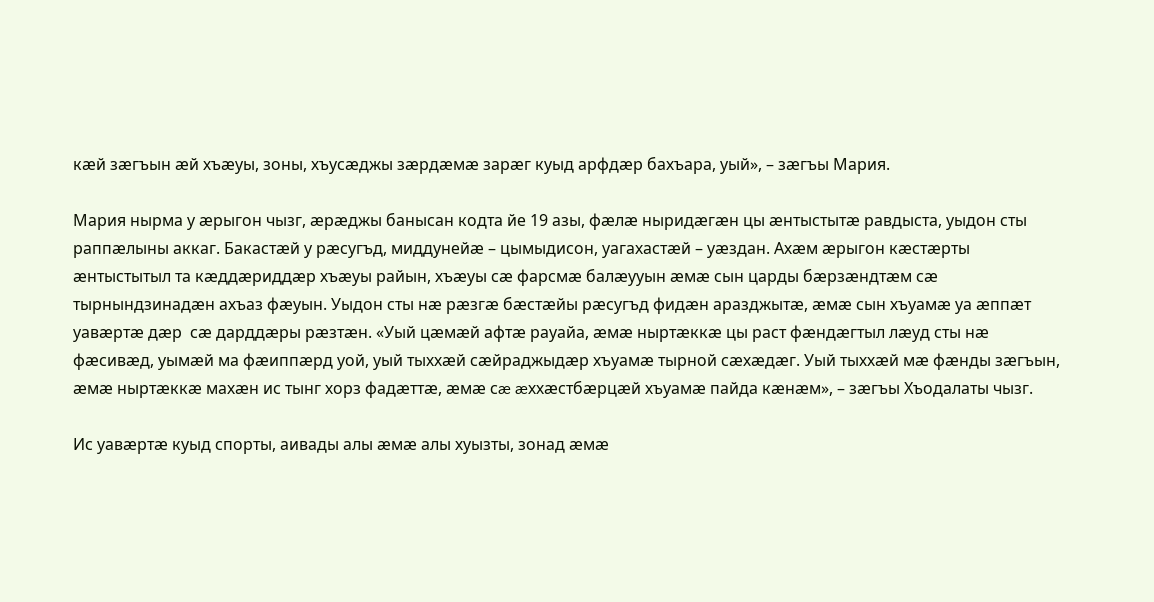кæй зæгъын æй хъæуы, зоны, хъусæджы зæрдæмæ зарæг куыд арфдæр бахъара, уый», – зæгъы Мария.

Мария нырма у æрыгон чызг, æрæджы банысан кодта йе 19 азы, фæлæ ныридæгæн цы æнтыстытæ равдыста, уыдон сты раппæлыны аккаг. Бакастæй у рæсугъд, миддунейæ – цымыдисон, уагахастæй – уæздан. Ахæм æрыгон кæстæрты æнтыстытыл та кæддæриддæр хъæуы райын, хъæуы сæ фарсмæ балæууын æмæ сын царды бæрзæндтæм сæ тырнындзинадæн ахъаз фæуын. Уыдон сты нæ рæзгæ бæстæйы рæсугъд фидæн аразджытæ, æмæ сын хъуамæ уа æппæт уавæртæ дæр  сæ дарддæры рæзтæн. «Уый цæмæй афтæ рауайа, æмæ ныртæккæ цы раст фæндæгтыл лæуд сты нæ фæсивæд, уымæй ма фæиппæрд уой, уый тыххæй сæйраджыдæр хъуамæ тырной сæхæдæг. Уый тыххæй мæ фæнды зæгъын, æмæ ныртæккæ махæн ис тынг хорз фадæттæ, æмæ сæ æххæстбæрцæй хъуамæ пайда кæнæм», – зæгъы Хъодалаты чызг.

Ис уавæртæ куыд спорты, аивады алы æмæ алы хуызты, зонад æмæ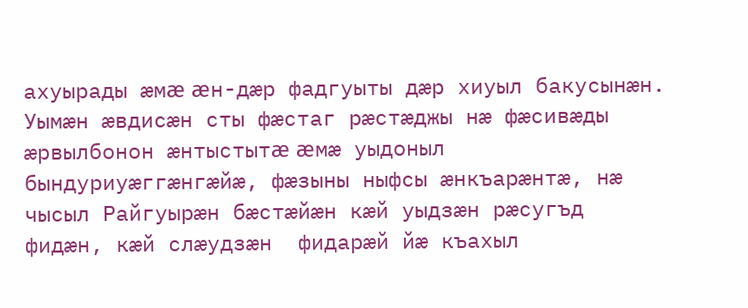ахуырады æмæ æн-дæр фадгуыты дæр хиуыл бакусынæн. Уымæн æвдисæн сты фæстаг рæстæджы нæ фæсивæды æрвылбонон æнтыстытæ æмæ уыдоныл бындуриуæггæнгæйæ, фæзыны ныфсы æнкъарæнтæ, нæ чысыл Райгуырæн бæстæйæн кæй уыдзæн рæсугъд фидæн, кæй слæудзæн  фидарæй йæ къахыл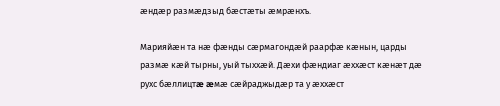æндæр размæдзыд бæстæты æмрæнхъ.

Марияйæн та нæ фæнды сæрмагондæй раарфæ кæнын, царды размæ кæй тырны, уый тыххæй. Дæхи фæндиаг æххæст кæнæт дæ рухс бæллицтæ æмæ сæйраджыдæр та у æххæст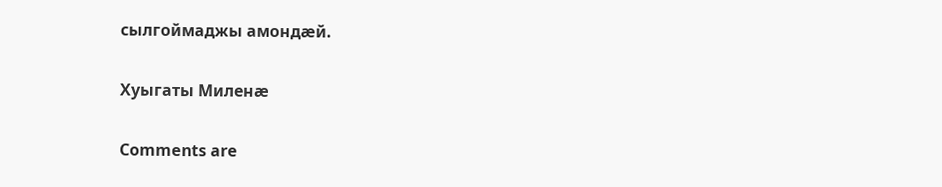сылгоймаджы амондæй.

Хуыгаты Миленæ

Comments are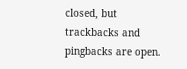closed, but trackbacks and pingbacks are open.